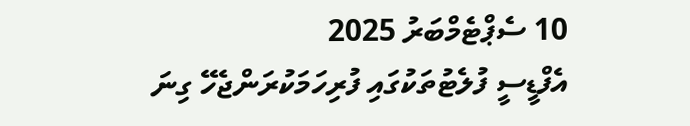10 ސެޕްޓެމްބަރު 2025
އެފްޑީސީ ފުލެޓުތަކުގައި ފުރިހަމަކުރަންޖެހޭ ގިނަ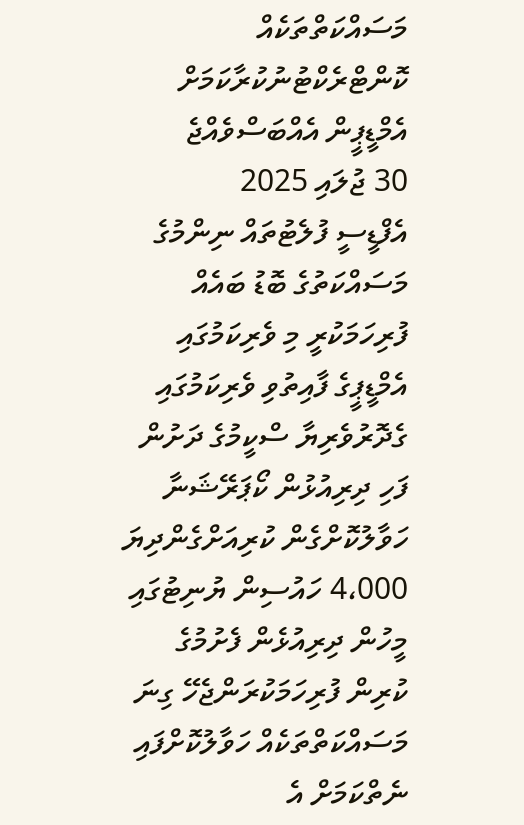މަސައްކަތްތަކެއް ކޮންޓްރެކްޓުނުކުރާކަމަށް އެމްޑީޕީން އެއްބަސްވެއްޖެ
30 ޖުލައި 2025
އެފްޑީސީ ފުލެޓުތައް ނިންމުގެ މަސައްކަތުގެ ބޮޑު ބައެއް ފުރިހަމަކުރީ މި ވެރިކަމުގައި
އެމްޑީޕީގެ ފާއިތުވި ވެރިކަމުގައި ގެދޮރުވެރިޔާ ސްކީމުގެ ދަށުން ފަހި ދިރިއުޅުން ކޯޕަރޭޝަނާ ހަވާލުކޮށްގެން ކުރިއަށްގެންދިޔަ 4،000 ހައުސިން ޔުނިޓުގައި މީހުން ދިރިއުޅެން ފެށުމުގެ ކުރިން ފުރިހަމަކުރަންޖެހޭ ގިނަ މަސައްކަތްތަކެއް ހަވާލުކޮށްފައި ނެތްކަމަށް އެ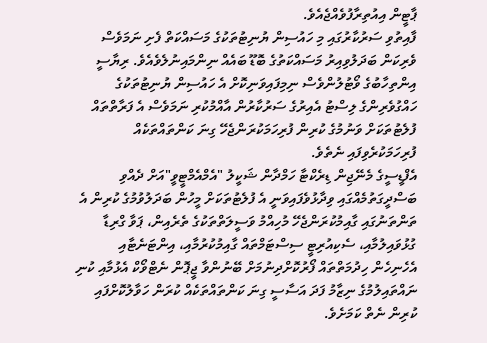ޕާޓީން އިއުތިރާފުވެއްޖެއެވެ.
ފާއިތުވި ސަރުކާރުގައި މި ހައުސިން ޔުނިޓުތަކުގެ މަސައްކަތް ފެށި ނަމަވެސް ވެރިކަން ބަދަލުވިއިރު މަސައްކަތުގެ ބޮޑޫ ބައެއް ނިންމައިނުލެވެއެވެ. ރިޔާސީ އިންތިހާބުގެ ވޯޓުލުންވެސް ނިމިފައިވަނިކޮށް އެ ހައުސިން ޔުނިޓުތަކުގެ ހައްގުވެރިންގެ ލިސްޓު އެއިރުގެ ސަރުކާރުން އާއްމުކުރި ނަމަވެސް އެ ފަރާތްތައް ފުލެޓުތަކަށް ވަނުމުގެ ކުރިން ފުރިހަމަކުރަންޖެހޭ ގިނަ ކަންތައްތަކެއް ފުރިހަމަކުރެވިފައި ނެތެވެ.
އެފްޑީސީގެ މެނޭޖިން ޑިރެކްޓާ ހަމްދާން ޝަކީލު "އެމްއެމްޓީވީ"އަށް ދެއްވި ބަސްދީގަތުމެއްގައި ވިދާޅުވެފައިވަނީ އެ ފުލެޓުތަކަށް މީހުން ބަދަލުވުމުގެ ކުރިން އެ ތަންތަނުގައި ގާއިމުކުރަންޖެހޭ މުހިއްމު ވަސީލަތްތަކުގެ ތެރެއިން، ޕަވާ ގްރިޑާ ގުޅުވައިލުމާއި، ސެކިއުރިޓީ ސިސްޓަމްތައް ގާއިމުކުރުމާއި، އިންޓަނެޓާއި އެހެނިހެން ހިދުމަތްތައް ފޯރުކޮށްދިނުމަށް ބޭނުންވާ ޖީޕޮން ނެޓްވޯކް އެޅުމާއި ކުނި ނައްތައިލުމުގެ ނިޒާމު ފަދަ އަސާސީ ގިނަ ކަންތައްތަކެއް ކުރަން ހަވާލުކޮށްފައި ކުރިން ނެތް ކަމަށެވެ.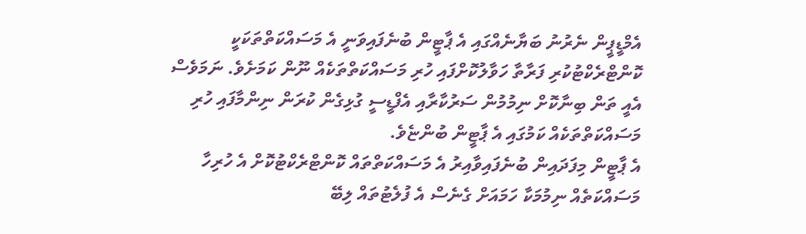އެމްޑީޕީން ނެރުނު ބަޔާނެއްގައި އެ ޕާޓީން ބުނެފައިވަނީ އެ މަސައްކަތްތަކަކީ ކޮންޓްރެކްޓުކުރި ފަރާތާ ހަވާލުކޮށްފައި ހުރި މަސައްކަތްތަކެއް ނޫން ކަމަށެވެ. ނަމަވެސް އެއީ ތަން ބިނާކޮށް ނިމުމުން ސަރުކާރާއި އެފްޑީސީ ގުޅިގެން ކުރަން ނިންމާފައި ހުރި މަސައްކަތްތަކެއް ކަމުގައި އެ ޕާޓީން ބުންޏެވެ.
އެ ޕާޓީން މިފަދައިން ބުނެފައިވާއިރު އެ މަސައްކަތްތައް ކޮންޓްރެކްޓުކޮށް އެ ހުރިހާ މަސައްކަތެއް ނިމުމަކާ ހަމައަށް ގެނެސް އެ ފުލެޓުތައް ލިބޭ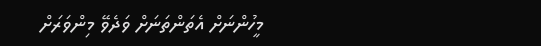މީހުންނަށް އެތަންތަނަށް ވަދެވޭ މިންވަރަށް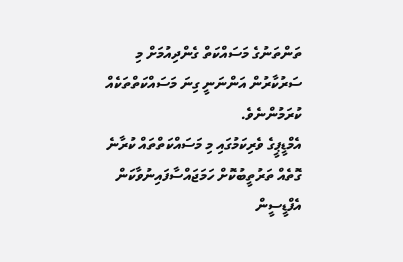ތަންތަނުގެ މަސައްކަތް ގެންދިއުމަށް މި ސަރުކާރުން އަންނަނީ ގިނަ މަސައްކަތްތަކެއް ކުރަމުންނެވެ.
އެމްޑީޕީގެ ވެރިކަމުގައި މި މަސައްކަތްތައް ކުރާނެ ގޮތެއް ތަރުތީބުކޮށް ހަމަޖައްސާފައިނުވާކަން އެފްޑީސީން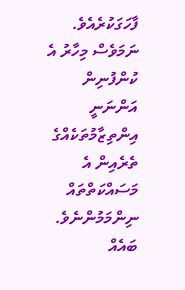ފާހަގަކުރެއެވެ. ނަމަވެސް މިހާރު އެ ކުންފުނިން އަންނަނީ އިންތިޒާމުތަކެއްގެ ތެރެއިން އެ މަސައްކަތްތައް ނިންމަމުންނެވެ. ބައެއް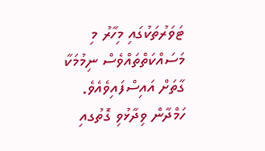ޓަވަރުތަކުގައި މިހާރު މި މަސައްކަތްތައްވެސް ނިމުމަކާ ގާތަށް އައިސްފައިވެއެވެ.
ހަމްދާން ވިދާޅުވި ގޮތުގއި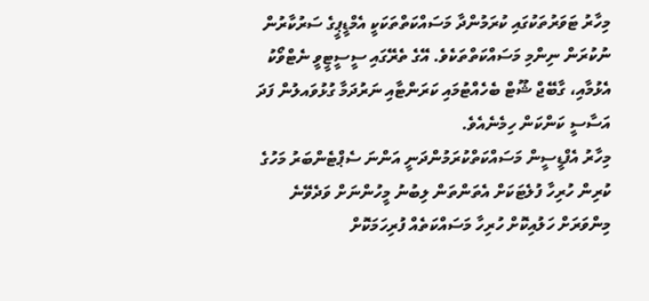މިހާރު ޓަވަރުތަކުގައި ކުރަމުންދާ މަސައްކަތްތަކަކީ އެމްޑީޕީގެ ސަރުކާރުން ނުކުރަން ނިންމި މަސައްކަތްތަކެވެ. އޭގެ ތެރޭގައި ސީސީޓީވީ ނެޓްވޯކު އެޅުމާއި، ގާބޭޖް ޝޫޓް ބެހެއްޓުމައި ކަރަންޓާއި ނަރުދަމާ ގުޅުވައލުން ފަދަ އަސާސީ ކަންކަން ހިމެނެއެވެ.
މިހާރު އެފްޑީސީން މަސައްކަތްކުރަމުންދަނީ އަންނަ ސެޕްޓެންބަރު މަހުގެ ކުރިން ހުރިހާ ފުލެޓަކަށް އެތަންތަން ލިބުނު މީހުންނަށް ވަދެވޭނެ މިންވަރަށް ހަލުއިކޮށް ހުރިހާ މަސައްކަތެއް ފުރިހަމަކޮށް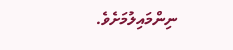ނިންމައިލުމަށެވެ.